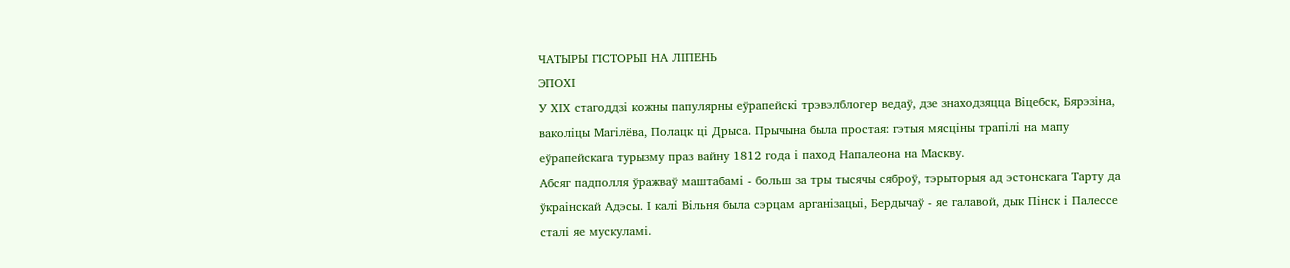ЧАТЫРЫ ГІСТОРЫІ НА ЛІПЕНЬ
ЭПОХІ
У ХІХ стагоддзі кожны папулярны еўрапейскі трэвэлблогер ведаў, дзе знаходзяцца Віцебск, Бярэзіна, ваколіцы Магілёва, Полацк ці Дрыса. Прычына была простая: гэтыя мясціны трапілі на мапу еўрапейскага турызму праз вайну 1812 года і паход Напалеона на Маскву.
Абсяг падполля ўражваў маштабамі - больш за тры тысячы сяброў, тэрыторыя ад эстонскага Тарту да ўкраінскай Адэсы. І калі Вільня была сэрцам арганізацыі, Бердычаў - яе галавой, дык Пінск і Палессе сталі яе мускуламі.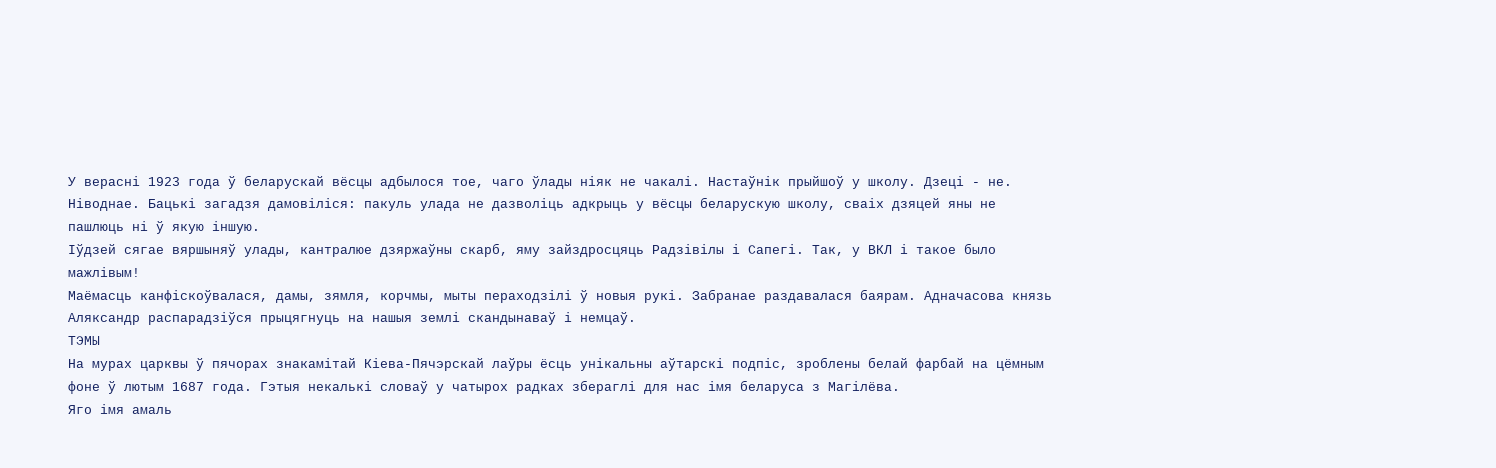У верасні 1923 года ў беларускай вёсцы адбылося тое, чаго ўлады ніяк не чакалі. Настаўнік прыйшоў у школу. Дзеці - не. Ніводнае. Бацькі загадзя дамовіліся: пакуль улада не дазволіць адкрыць у вёсцы беларускую школу, сваіх дзяцей яны не пашлюць ні ў якую іншую.
Іўдзей сягае вяршыняў улады, кантралюе дзяржаўны скарб, яму зайздросцяць Радзівілы і Сапегі. Так, у ВКЛ і такое было мажлівым!
Маёмасць канфіскоўвалася, дамы, зямля, корчмы, мыты пераходзілі ў новыя рукі. Забранае раздавалася баярам. Адначасова князь Аляксандр распарадзіўся прыцягнуць на нашыя землі скандынаваў і немцаў.
ТЭМЫ
На мурах царквы ў пячорах знакамітай Кіева-Пячэрскай лаўры ёсць унікальны аўтарскі подпіс, зроблены белай фарбай на цёмным фоне ў лютым 1687 года. Гэтыя некалькі словаў у чатырох радках збераглі для нас імя беларуса з Магілёва.
Яго імя амаль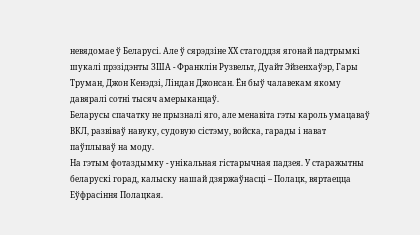невядомае ў Беларусі. Але ў сярэдзіне ХХ стагоддзя ягонай падтрымкі шукалі прэзідэнты ЗША - Франклін Рузвельт, Дуайт Эйзенхаўэр, Гары Труман, Джон Кенэдзі, Ліндан Джонсан. Ён быў чалавекам якому давяралі сотні тысяч амерыканцаў.
Беларусы спачатку не прызналі яго, але менавіта гэты кароль умацаваў ВКЛ, развіваў навуку, судовую сістэму, войска, гарады і нават паўплываў на моду.
На гэтым фотаздымку - унікальная гістарычная падзея. У старажытны беларускі горад, калыску нашай дзяржаўнасці – Полацк, вяртаецца Еўфрасіння Полацкая.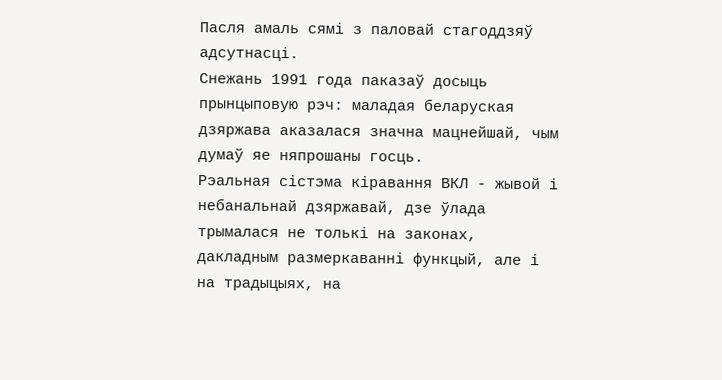Пасля амаль сямі з паловай стагоддзяў адсутнасці.
Снежань 1991 года паказаў досыць прынцыповую рэч: маладая беларуская дзяржава аказалася значна мацнейшай, чым думаў яе няпрошаны госць.
Рэальная сістэма кіравання ВКЛ - жывой і небанальнай дзяржавай, дзе ўлада трымалася не толькі на законах, дакладным размеркаванні функцый, але і на традыцыях, на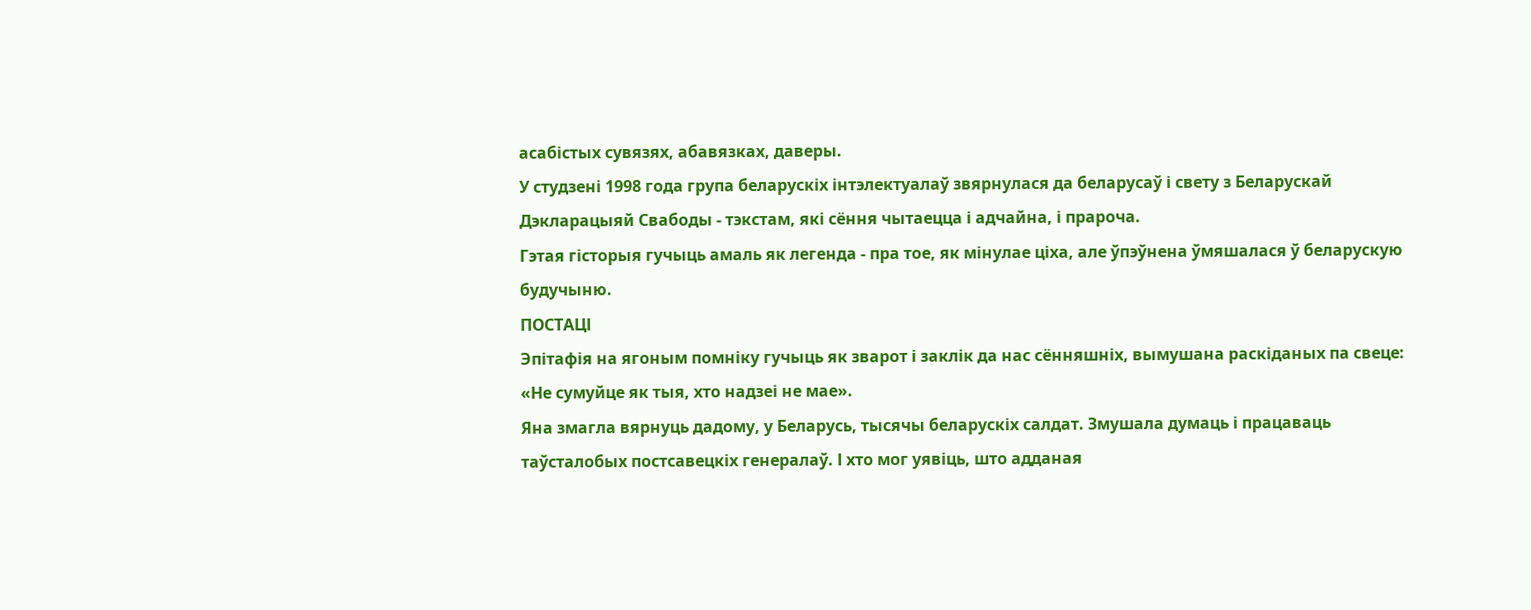асабістых сувязях, абавязках, даверы.
У студзені 1998 года група беларускіх інтэлектуалаў звярнулася да беларусаў і свету з Беларускай Дэкларацыяй Свабоды - тэкстам, які сёння чытаецца і адчайна, і прароча.
Гэтая гісторыя гучыць амаль як легенда - пра тое, як мінулае ціха, але ўпэўнена ўмяшалася ў беларускую будучыню.
ПОСТАЦІ
Эпітафія на ягоным помніку гучыць як зварот і заклік да нас сённяшніх, вымушана раскіданых па свеце: «Не сумуйце як тыя, хто надзеі не мае».
Яна змагла вярнуць дадому, у Беларусь, тысячы беларускіх салдат. Змушала думаць і працаваць таўсталобых постсавецкіх генералаў. І хто мог уявіць, што адданая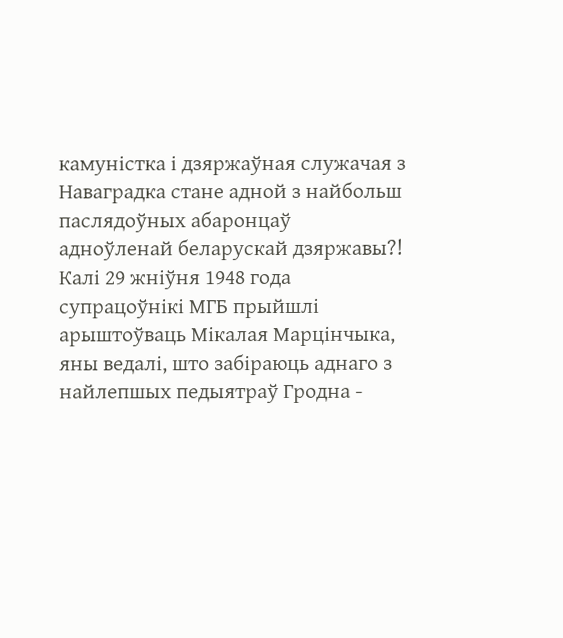камуністка і дзяржаўная служачая з Наваградка стане адной з найбольш паслядоўных абаронцаў адноўленай беларускай дзяржавы?!
Калі 29 жніўня 1948 года супрацоўнікі МГБ прыйшлі арыштоўваць Мікалая Марцінчыка, яны ведалі, што забіраюць аднаго з найлепшых педыятраў Гродна -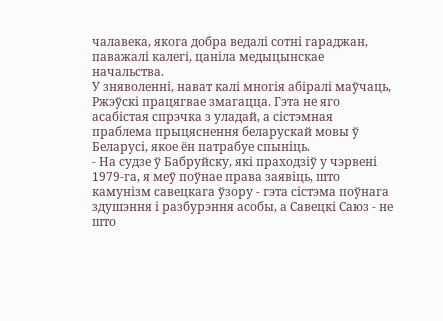чалавека, якога добра ведалі сотні гараджан, паважалі калегі, цаніла медыцынскае начальства.
У зняволенні, нават калі многія абіралі маўчаць, Ржэўскі працягвае змагацца. Гэта не яго асабістая спрэчка з уладай, а сістэмная праблема прыцяснення беларускай мовы ў Беларусі, якое ён патрабуе спыніць.
- На судзе ў Бабруйску, які праходзіў у чэрвені 1979-га, я меў поўнае права заявіць, што камунізм савецкага ўзору - гэта сістэма поўнага здушэння і разбурэння асобы, а Савецкі Саюз - не што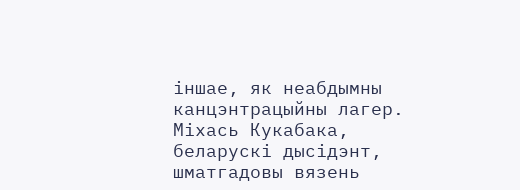іншае, як неабдымны канцэнтрацыйны лагер.
Міхась Кукабака,
беларускі дысідэнт,
шматгадовы вязень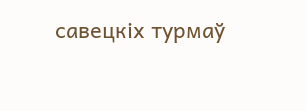савецкіх турмаў